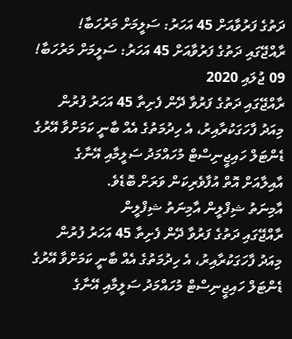ދަތުގެ ފަރުވާއަށް 45 އަހަރު: ސަލީމަށް މަރުހަބާ!
ރާއްޖޭގައި ދަތުގެ ފަރުވާއަށް 45 އަހަރު: ސަލީމަށް މަރުހަބާ!
09 ޖުލައި 2020
ރާއްޖޭގައި ދަތުގެ ފަރުވާ ދޭން ފެށިތާ 45 އަހަރު ފުރުން މިއަދު ފާހަގަކުރާއިރު، އެ ހިދުމަތުގެ އެއް ބާނީ ކަމަށްވާ އޭރުގެ ޑެންޓަލް ހައިޖީނިސްޓް މުހައްމަދު ސަލީމާއި އޭނާގެ އާއިލާއަށް އޮތް އުފާވެރިކަން ވަރަށް ބޮޑެވެ.
އާމިނަތު ޝިފްލީން އާމިނަތު ޝިފްލީން
ރާއްޖޭގައި ދަތުގެ ފަރުވާ ދޭން ފެށިތާ 45 އަހަރު ފުރުން މިއަދު ފާހަގަކުރާއިރު، އެ ހިދުމަތުގެ އެއް ބާނީ ކަމަށްވާ އޭރުގެ ޑެންޓަލް ހައިޖީނިސްޓް މުހައްމަދު ސަލީމާއި އޭނާގެ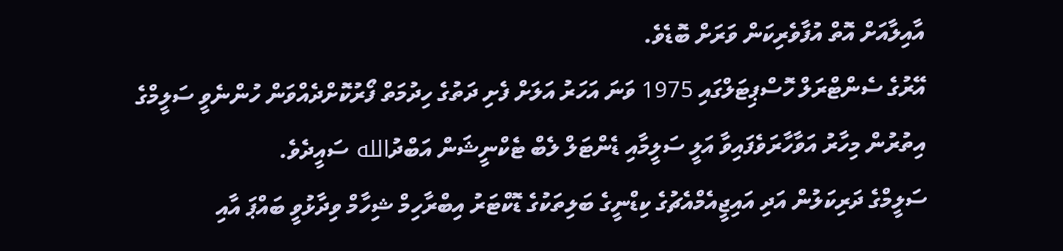އާއިލާއަށް އޮތް އުފާވެރިކަން ވަރަށް ބޮޑެވެ.
އޭރުގެ ސެންޓްރަލް ހޮސްޕިޓަލްގައި 1975 ވަނަ އަހަރު އަލަށް ފެށި ދަތުގެ ހިދުމަތް ފޯރުކޮށްދެއްވަން ހުންނެވީ ސަލީމްގެ އިތުރުން މިހާރު އަވާހާރަވެފައިވާ އަލީ ސަލީމާއި ޑެންޓަލް ލެބް ޓެކްނީޝަން އަބްދުالله ސައީދެވެ.
ސަލީމްގެ ދަރިކަލުން އަދި އައިޖީއެމްއެޗުގެ ކިޑްނީގެ ބަލިތަކުގެ ޑޮކްޓަރު އިބްރާހިމް ޝިހާމް ވިދާޅުވީ ބައްޕަ އާއި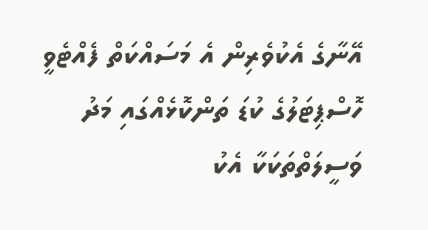އޭނާގެ އެކުވެރިން އެ މަސައްކަތް ފެއްޓެވީ ހޮސްޕިޓަލުގެ ކުޑަ ތަންކޮޅެއްގައި މަދު ވަސީލަތްތަކަކާ އެކު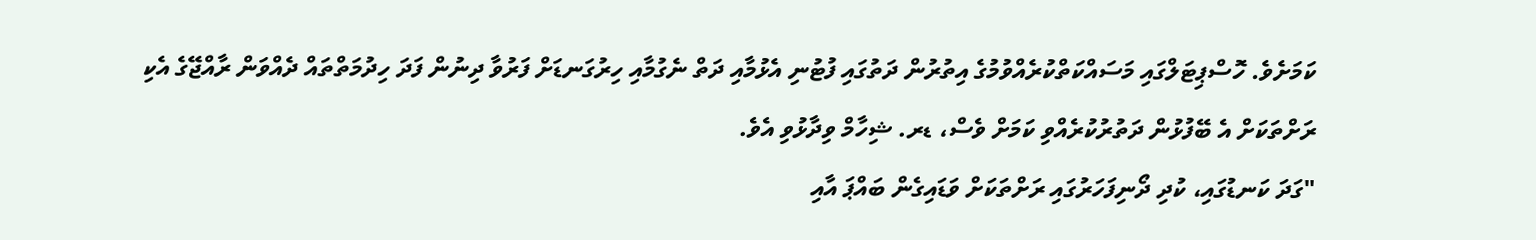ކަމަށެވެ. ހޮސްޕިޓަލްގައި މަސައްކަތްކުރެއްވުމުގެ އިތުރުން ދަތުގައި ފުޓުނި އެޅުމާއި ދަތް ނެގުމާއި ހިރުގަނޑަށް ފަރުވާ ދިނުން ފަދަ ހިދުމަތްތައް ދެއްވަން ރާއްޖޭގެ އެކި ރަށްތަކަށް އެ ބޭފުޅުން ދަތުރުކުރެއްވި ކަމަށް ވެސް، ޑރ. ޝިހާމް ވިދާޅުވި އެވެ.
"ގަދަ ކަނޑުގައި، ކުދި ދޯނިފަހަރުގައި ރަށްތަކަށް ވަޑައިގެން ބައްޕަ އާއި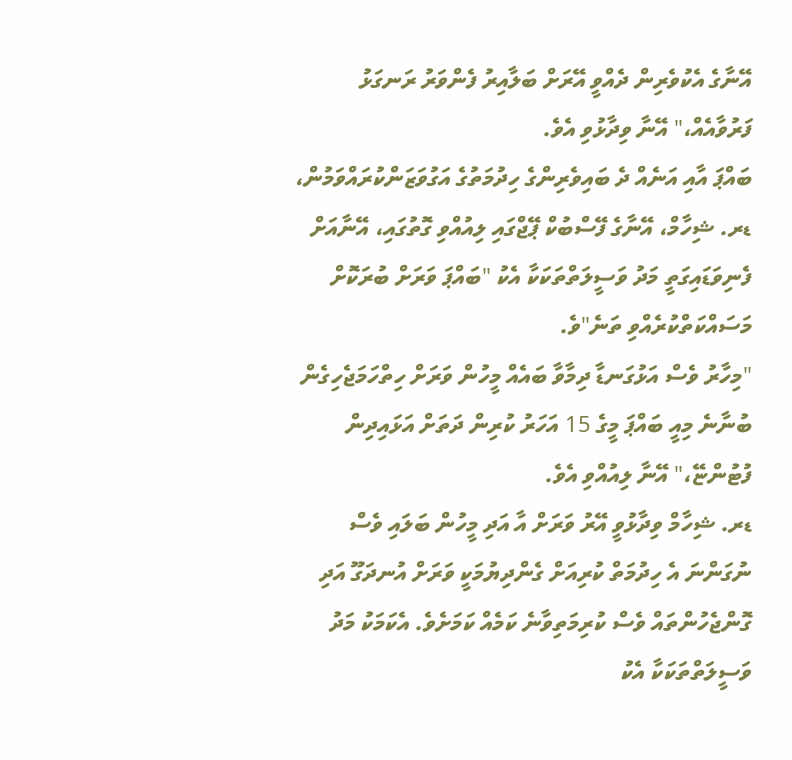އޭނާގެ އެކުވެރިން ދެއްވީ އޭރަށް ބަލާއިރު ފެންވަރު ރަނގަޅު ފަރުވާއެއް،" އޭނާ ވިދާޅުވި އެވެ.
ބައްޕަ އާއި އަނެއް ދެ ބައިވެރިންގެ ހިދުމަތުގެ އަގުވަޒަންކުރައްވަމުން، ޑރ. ޝިހާމް، އޭނާގެ ފޭސްބުކް ޕޭޖްގައި ލިއުއްވި ގޮތުގައި، އޭނާއަށް ފެނިވަޑައިގަތީ މަދު ވަސީލަތްތަކަކާ އެކު "ބައްޕަ ވަރަށް ބުރަކޮށް މަސައްކަތްކުރެއްވި ތަނެ"ވެ.
"މިހާރު ވެސް އަޅުގަނޑާ ދިމާވާ ބައެއް މީހުން ވަރަށް ހިތްހަމަޖެހިގެން ބުނާނެ މިއީ ބައްޕަ މީގެ 15 އަހަރު ކުރިން ދަތަށް އަޅައިދިން ފުޓުންޏޭ،" އޭނާ ލިއުއްވި އެވެ.
ޑރ. ޝިހާމް ވިދާޅުވީ އޭރު ވަރަށް އާ އަދި މީހުން ބަލައި ވެސް ނުގަންނަ އެ ހިދުމަތް ކުރިއަށް ގެންދިޔުމަކީ ވަރަށް އުނދަގޫ އަދި ގޮންޖެހުންތައް ވެސް ކުރިމަތިވާނެ ކަމެއް ކަމަށެވެ. އެކަމަކު މަދު ވަސީލަތްތަކަކާ އެކު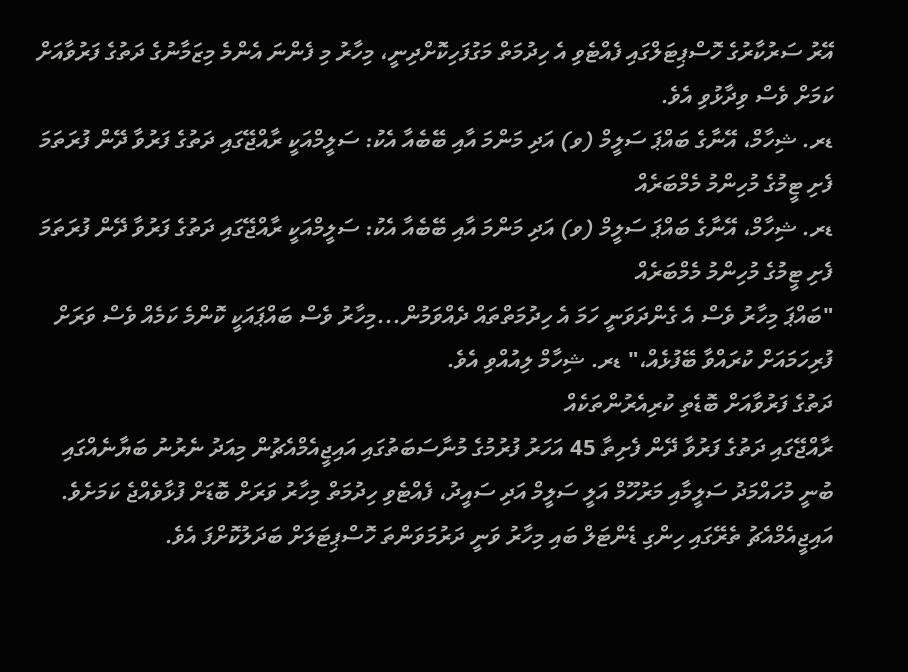އޭރު ސަރުކާރުގެ ހޮސްޕިޓަލްގައި ފެއްޓެވި އެ ހިދުމަތް މަގުފަހިކޮށްދިނީ، މިހާރު މި ފެންނަ އެންމެ މިޒަމާނުގެ ދަތުގެ ފަރުވާއަށް ކަމަށް ވެސް ވިދާޅުވި އެވެ.
ޑރ. ޝިހާމް، އޭނާގެ ބައްޕަ ސަލީމް (ވ) އަދި މަންމަ އާއި ބޭބެއާ އެކު: ސަލީމްއަކީ ރާއްޖޭގައި ދަތުގެ ފަރުވާ ދޭން ފުރަތަމަ ފެށި ޓީމުގެ މުހިންމު މެމްބަރެއް
ޑރ. ޝިހާމް، އޭނާގެ ބައްޕަ ސަލީމް (ވ) އަދި މަންމަ އާއި ބޭބެއާ އެކު: ސަލީމްއަކީ ރާއްޖޭގައި ދަތުގެ ފަރުވާ ދޭން ފުރަތަމަ ފެށި ޓީމުގެ މުހިންމު މެމްބަރެއް
"ބައްޕަ މިހާރު ވެސް އެ ގެންދަވަނީ ހަމަ އެ ހިދުމަތްތައް ދެއްވަމުން...މިހާރު ވެސް ބައްޕައަކީ ކޮންމެ ކަމެއް ވެސް ވަރަށް ފުރިހަމައަށް ކުރައްވާ ބޭފުޅެއް،" ޑރ. ޝިހާމް ލިއުއްވި އެވެ.
ދަތުގެ ފަރުވާއަށް ބޮޑެތި ކުރިއެރުންތަކެއް
ރާއްޖޭގައި ދަތުގެ ފަރުވާ ދޭން ފެށިތާ 45 އަހަރު ފުރުމުގެ މުނާސަބަތުގައި އައިޖީއެމްއެޗުން މިއަދު ނެރުނު ބަޔާނެއްގައި ބުނީ މުހައްމަދު ސަލީމާއި މަރުހޫމް އަލީ ސަލީމް އަދި ސައީދު، ފެއްޓެވި ހިދުމަތް މިހާރު ވަރަށް ބޮޑަށް ފުޅާވެއްޖެ ކަމަށެވެ.
އައިޖީއެމްއެޗު ތެރޭގައި ހިންގި ޑެންޓަލް ބައި މިހާރު ވަނީ ދަރުމަވަންތަ ހޮސްޕިޓަލަށް ބަދަލުކޮށްފަ އެވެ.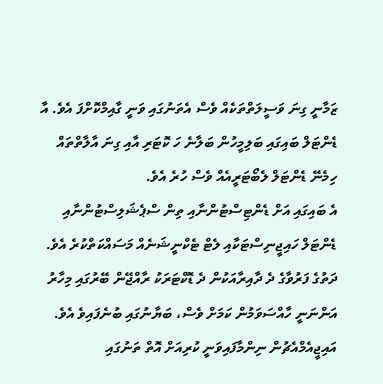ޒަމާނީ ގިނަ ވަސީލަތްތަކެއް ވެސް އެތަނުގައި ވަނީ ގާއިމްކޮށްފަ އެވެ. އާ ޑެންޓަލް ބައިގައި ބަލިމީހުން ބަލާނެ ހަ ކޮޓަރި އާއި ގިނަ އާލާތްތައް ހިމެނޭ ޑެންޓަލް ލެބޯޓަރީއެއް ވެސް ހުރެ އެވެ.
އެ ބައިގައި އަށް ޑެންޓިސްޓުންނާއި ތިން ސްޕެޝަލިސްޓުންނާއި ޑެންޓަލް ހައިޖީނިސްޓަކާއި ލެޓް ޓެކްނީޝަނެއް މަސައްކަތްކުރެ އެވެ. ދަތުގެ ފަރުވާގެ ދެ ދާއިރާއަކުން ދެ ޑޮކްޓަރަކު ރާއްޖޭން ބޭރުގައި މިހާރު އަންނަނީ ހާއްސަވަމުން ކަމަށް ވެސް، ބަޔާނުގައި ބުނެފައިވެ އެވެ.
އައިޖީއެމްއެޗުން ނިންމާފައިވަނީ ކުރިއަށް އޮތް ތަނުގައި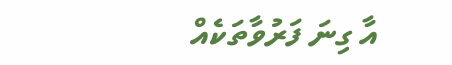އާ ގިނަ ފަރުވާތަކެއް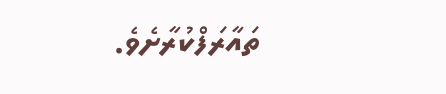ތައާރަފްކުރާށެވެ.